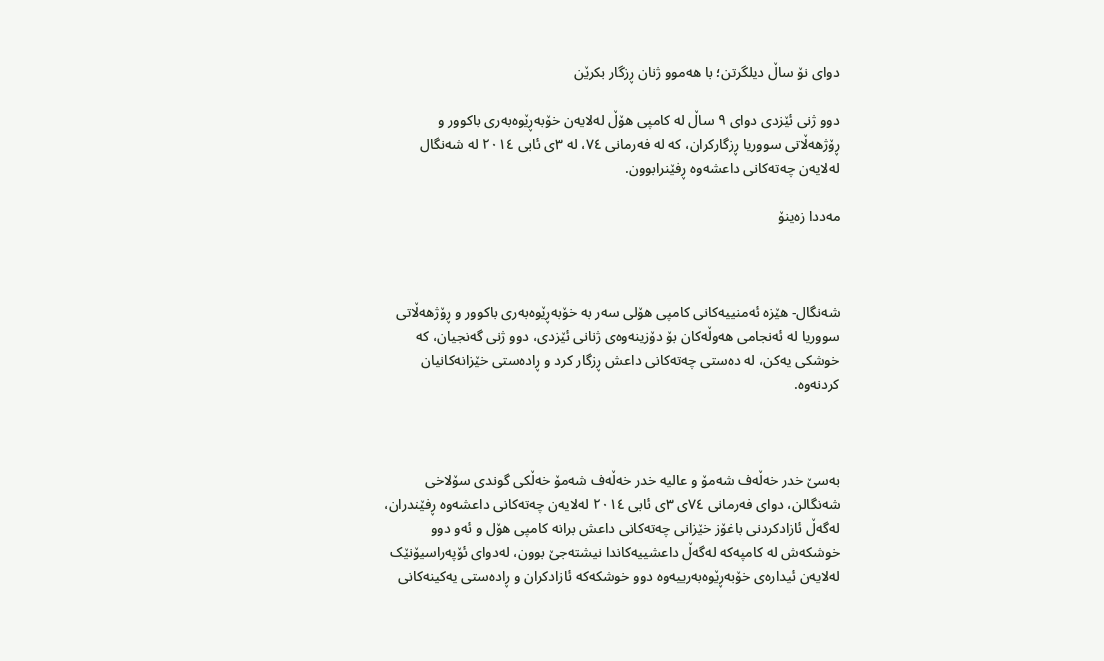دوای نۆ ساڵ دیلگرتن؛ با هەموو ژنان ڕزگار بکرێن

دوو ژنی ئێزدی دوای ٩ ساڵ لە کامپی هۆڵ لەلایەن خۆبەڕێوەبەری باکوور و ڕۆژهەڵاتی سووریا ڕزگارکران، کە لە فەرمانی ٧٤، لە ٣ی ئابی ٢٠١٤ لە شەنگال لەلایەن چەتەکانی داعشەوە ڕفێنرابوون.

مەددا زەینۆ



شەنگال- هێزە ئەمنییەکانی کامپی هۆلی سەر بە خۆبەڕێوەبەری باکوور و ڕۆژهەڵاتی سووریا لە ئەنجامی هەوڵەکان بۆ دۆزینەوەی ژنانی ئێزدی، دوو ژنی گەنجیان، کە خوشکی یەکن، لە دەستی چەتەکانی داعش ڕزگار کرد و ڕادەستی خێزانەکانیان کردنەوە.



بەسێ خدر خەڵەف شەمۆ و عالیە خدر خەڵەف شەمۆ خەڵکی گوندی سۆلاخی شەنگالن، دوای فەرمانی ٧٤ی ۳ی ئابی ٢٠١٤ لەلایەن چەتەکانی داعشەوە ڕفێندران، لەگەڵ ئازادکردنی باغۆز خێزانی چەتەکانی داعش برانە کامپی هۆل و ئەو دوو خوشکەش لە کامپەکە لەگەڵ داعشییەکاندا نیشتەجێ بوون، لەدوای ئۆپەراسیۆنێک لەلایەن ئیدارەی خۆبەڕێوەبەرییەوە دوو خوشکەکە ئازادکران و ڕادەستی یەکینەکانی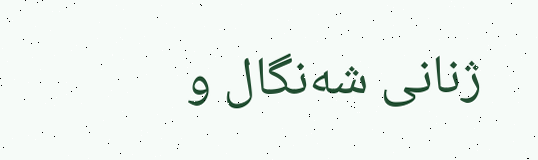ژنانی شەنگال و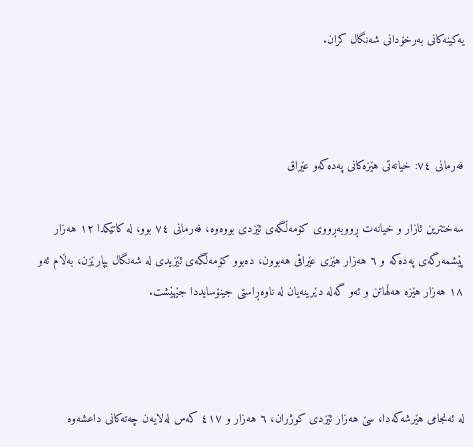یەکینەکانی بەرخۆدانی شەنگال کران.



فەرمانی ٧٤: خیانەتی هێزەکانی پەدەکەو عێراق

سەختترین ئازار و خیانەت ڕووبەڕووی کۆمەڵگەی ئێزدی بووەوە، فەرمانی ٧٤ بوو، لە کاتێکدا ١٢ هەزار پێشمەرگەی پەدەکە و ٦ هەزار هێزی عێراقی هەبوون، دەبوو کۆمەڵگەی ئێزیدی لە شەنگال بپارێزن، بەڵام ئەو ١٨ هەزار هێزە هەڵهاتن و ئەو گەلە دێرینەیان لە ناوەڕاستی جینۆسایددا جێهێشت.



لە ئەنجامی هێرشەکەدا، سێ هەزار ئێزدی کوژران، ٦ هەزار و ٤١٧ کەس لەلایەن چەتەکانی داعشەوە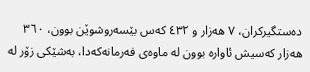دەستگیرکران، ٧ هەزار و ٤٣٢ کەس بێسەروشوێن بوون، ٣٦٠ هەزار کەسیش ئاوارە بوون لە ماوەی فەرمانەکەدا، بەشێکی زۆر لە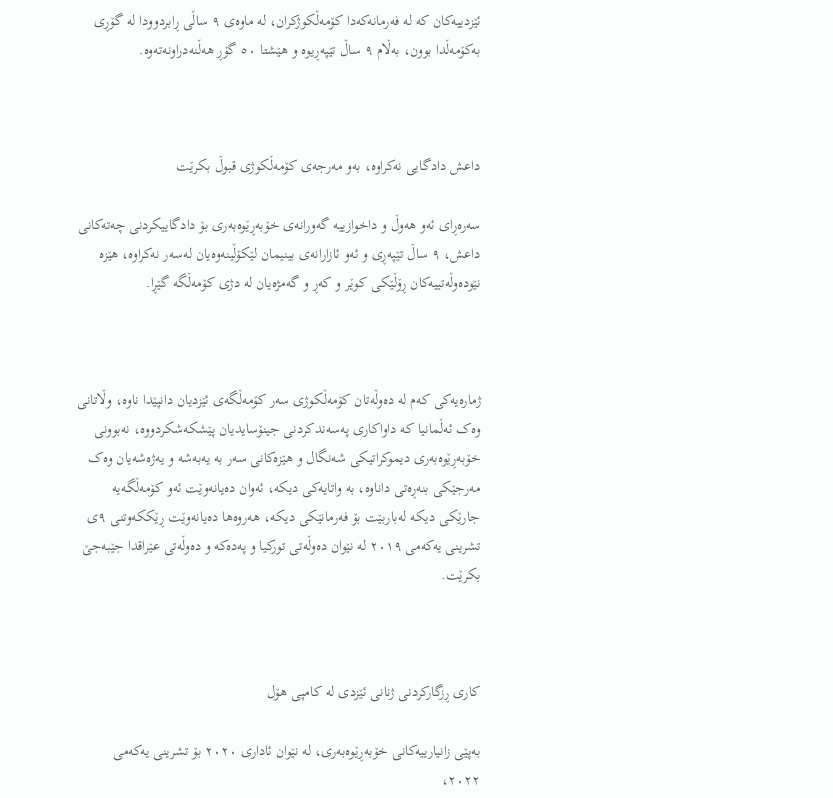ئێزدییەکان کە لە فەرمانەکەدا کۆمەڵکوژکران، لە ماوەی ٩ ساڵی ڕابردوودا لە گۆڕی بەکۆمەڵدا بوون، بەڵام ٩ ساڵ تێپەڕیوە و هێشتا ٥٠ گۆڕ هەڵنەدراونەتەوە.



داعش دادگایی نەکراوە، بەو مەرجەی کۆمەڵکوژی قبوڵ بکرێت

سەرەڕای ئەو هەوڵ و داخوازییە گەورانەی خۆبەڕێوەبەری بۆ دادگاییکردنی چەتەکانی داعش، ٩ ساڵ تێپەڕی و ئەو ئازارانەی بینیمان لێکۆڵینەوەیان لەسەر نەکراوە، هێزە نێودەوڵەتییەکان ڕۆڵێکی کوێر و کەڕ و گەمژەیان لە دژی کۆمەڵگە گێڕا.



ژمارەیەکی کەم لە دەوڵەتان کۆمەڵکوژی سەر کۆمەڵگەی ئێزدیان دانپێدا ناوە، وڵاتانی وەک ئەڵمانیا کە داواکاری پەسەندکردنی جینۆسایدیان پێشکەشکردووە، نەبوونی خۆبەڕێوەبەری دیموکراتیکی شەنگال و هێزەکانی سەر بە یەبەشە و یەژەشەیان وەک مەرجێکی بنەڕەتی داناوە، بە واتایەکی دیکە، ئەوان دەیانەوێت ئەو کۆمەڵگەیە جارێکی دیکە لەباربێت بۆ فەرمانێکی دیکە، هەروەها دەیانەوێت ڕێککەوتنی ٩ی تشرینی یەکەمی ٢٠١٩ لە نێوان دەوڵەتی تورکیا و پەدەکە و دەوڵەتی عێراقدا جێبەجێ بکرێت.



کاری ڕزگارکردنی ژنانی ئێزدی لە کامپی هۆل

بەپێی زانیارییەکانی خۆبەڕێوەبەری، لە نێوان ئاداری ٢٠٢٠ بۆ تشرینی یەکەمی ٢٠٢٢،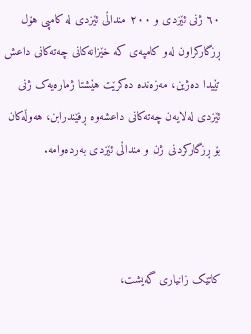٦٠ ژنی ئێزدی و ٢٠٠ منداڵی ئێزدی لە کامپی هۆل ڕزگارکراون لەو کامپەی کە خێزانەکانی چەتەکانی داعش تێیدا دەژین، مەزەندە دەکرێت هێشتا ژمارەیەک ژنی ئێزدی لەلایەن چەتەکانی داعشەوە ڕفێندرابن، هەوڵەکان بۆ ڕزگارکردنی ژن و منداڵی ئێزدی بەردەوامە.



کاتێک زانیاری گەیشت،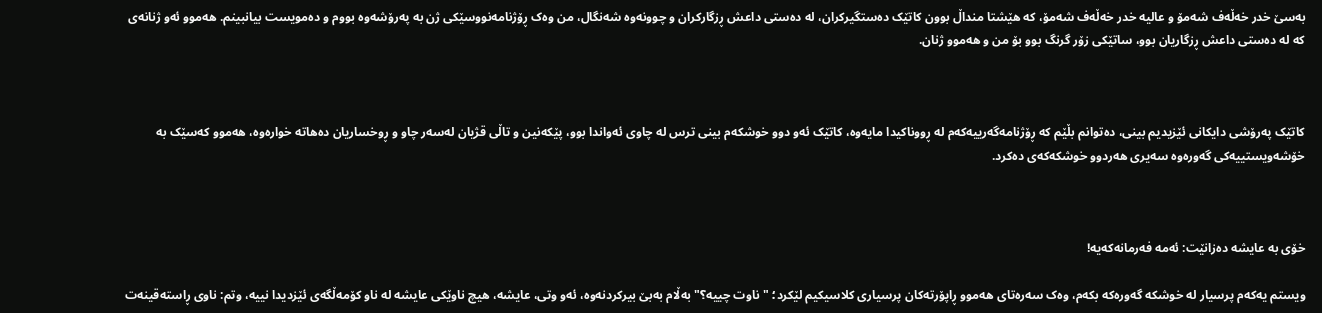بەسێ خدر خەڵەف شەمۆ و عالیە خدر خەڵەف شەمۆ، کە هێشتا منداڵ بوون کاتێک دەستگیرکران، لە دەستی داعش ڕزگارکران و چوونەوە شەنگال، من وەک ڕۆژنامەنووسێکی ژن بە پەرۆشەوە بووم و دەمویست بیانبینم. هەموو ئەو ژنانەی کە لە دەستی داعش ڕزگاریان بوو، ساتێکی زۆر گرنگ بوو بۆ من و هەموو ژنان.



کاتێک پەرۆشی دایکانی ئێزیدیم بینی، دەتوانم بڵێم کە ڕۆژنامەگەرییەکەم لە ڕووناکیدا مایەوە، کاتێک ئەو دوو خوشکەم بینی ترس لە چاوی ئەواندا بوو، پێکەنین و تاڵی قژیان لەسەر چاو و ڕوخساریان دەهاتە خوارەوە، هەموو کەسێک بە خۆشەویستییەکی گەورەوە سەیری هەردوو خوشکەکەی دەکرد.



خۆی بە عایشە دەزانێت: ئەمە فەرمانەکەیە!

ویستم یەکەم پرسیار لە خوشکە گەورەکە بکەم، وەک سەرەتای هەموو ڕاپۆرتەکان پرسیاری کلاسیکیم لێکرد؛ "ناوت چییە؟" بەڵام بەبێ بیرکردنەوە، ئەو وتی، عایشە، هیچ ناوێکی عایشە لە ناو کۆمەڵگەی ئێزدیدا نییە، وتم: ناوی ڕاستەقینەت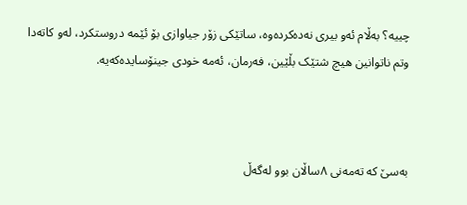چییە؟ بەڵام ئەو بیری نەدەکردەوە، ساتێکی زۆر جیاوازی بۆ ئێمە دروستکرد، لەو کاتەدا وتم ناتوانین هیچ شتێک بڵێین، فەرمان، ئەمە خودی جینۆسایدەکەیە.



بەسێ کە تەمەنی ٨ساڵان بوو لەگەڵ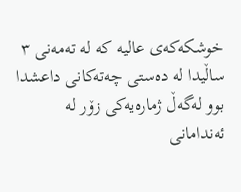خوشکەکەی عالیە کە لە تەمەنی ٣ ساڵیدا لە دەستی چەتەکانی داعشدا بوو لەگەڵ ژمارەیەکی زۆر لە ئەندامانی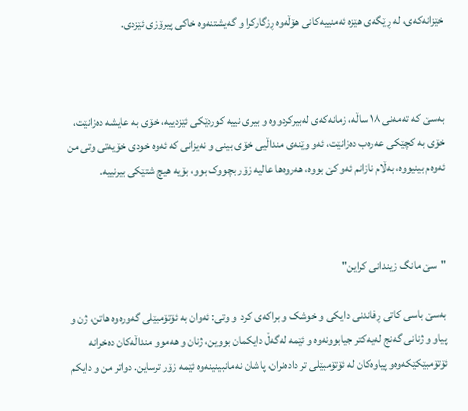خێزانەکەی، لە ڕێگەی هێزە ئەمنییەکانی هۆڵەوە ڕزگارکرا و گەیشتنەوە خاکی پیرۆزی ئێزدی.



بەسێ کە تەمەنی ١٨ ساڵە، زمانەکەی لەبیرکردووە و بیری نییە کوردێکی ئێزدییە، خۆی بە عایشە دەزانێت، خۆی بە کچێکی عەرەب دەزانێت، ئەو وێنەی منداڵیی خۆی بینی و نەیزانی کە ئەوە خودی خۆیەتی وتی من ئەوەم بینیووە، بەڵام نازانم ئەو کێ بووە، هەروەها عالیە زۆر بچووک بوو، بۆیە هیچ شتێکی بیرنییە.



"سێ مانگ زیندانی کراین"

بەسێ باسی کاتی ڕفاندنی دایکی و خوشک و براکەی کرد  و وتی: ئەوان بە ئۆتۆمبێلی گەورەوە هاتن، ژن و پیاو و ژنانی گەنج لەیەکتر جیابوونەوە و ئێمە لەگەڵ دایکمان بووین، ژنان و هەموو منداڵەکان دەخرانە ئۆتۆمبێکێکەوەو پیاوەکان لە ئۆتۆمبێلی تر دادەنران، پاشان نەمانبینینەوە ئێمە زۆر ترساین. دواتر من و دایکم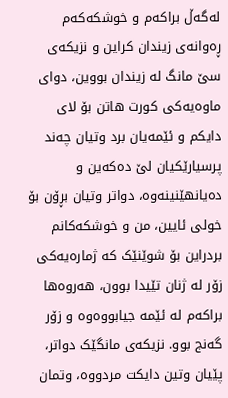لەگەڵ براکەم و خوشکەکەم ڕەوانەی زیندان کراین و نزیکەی سێ مانگ لە زیندان بووین، دوای ماوەیەکی کورت هاتن بۆ لای دایکم و ئێمەیان برد وتیان چەند پرسیارێکیان لێ دەکەین و دەیانهێنینەوە، دواتر وتیان بڕۆن بۆ خولی ئایین، من و خوشکەکانم بردراین بۆ شوێنێک کە ژمارەیەکی زۆر لە ژنان تێیدا بوون، هەروەها براکەم لە ئێمە جیابووەوە و زۆر گەنج بوو. نزیکەی مانگێک دواتر، پێیان وتین دایکت مردووە، وتمان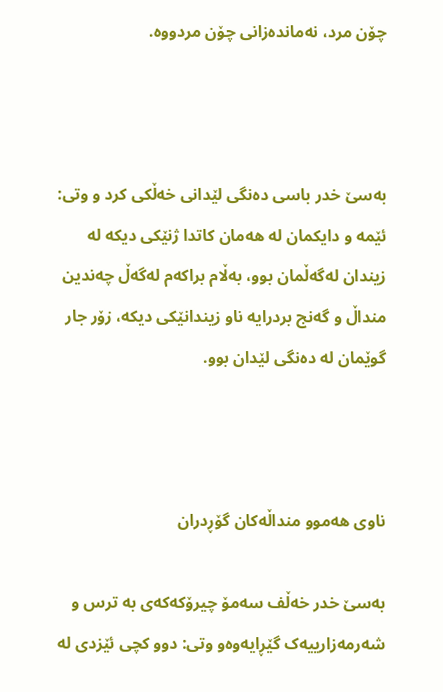چۆن مرد، نەماندەزانی چۆن مردووە.



بەسێ خدر باسی دەنگی لێدانی خەڵکی کرد و وتی: ئێمە و دایکمان لە هەمان کاتدا ژنێکی دیکە لە زیندان لەگەڵمان بوو، بەڵام براکەم لەگەڵ چەندین منداڵ و گەنج بردرایە ناو زیندانێکی دیکە، زۆر جار گوێمان لە دەنگی لێدان بوو.



ناوی هەموو منداڵەکان گۆڕدران

بەسێ خدر خەڵف سەمۆ چیرۆکەکەی بە ترس و شەرمەزارییەک گێڕایەوەو وتی: دوو کچی ئێزدی لە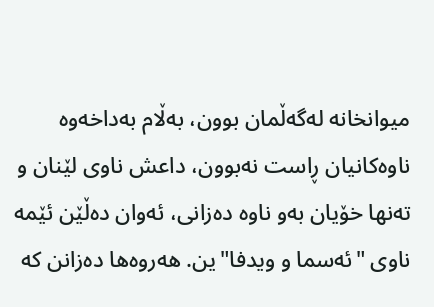میوانخانە لەگەڵمان بوون، بەڵام بەداخەوە ناوەکانیان ڕاست نەبوون، داعش ناوی لێنان و تەنها خۆیان بەو ناوە دەزانی، ئەوان دەڵێن ئێمە ناوی "ئەسما و ویدفا"ین. هەروەها دەزانن کە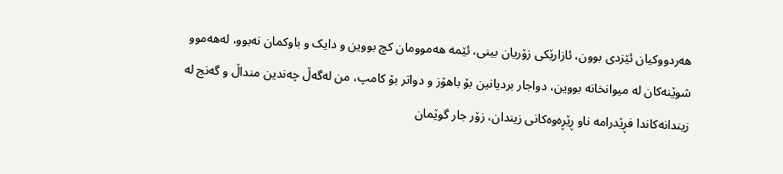هەردووکیان ئێزدی بوون، ئازارێکی زۆریان بینی، ئێمە هەموومان کچ بووین و دایک و باوکمان نەبوو، لەهەموو شوێنەکان لە میوانخانە بووین، دواجار بردیانین بۆ باهۆز و دواتر بۆ کامپ، من لەگەڵ چەندین منداڵ و گەنج لە زیندانەکاندا فڕێدرامە ناو ڕێڕەوەکانی زیندان، زۆر جار گوێمان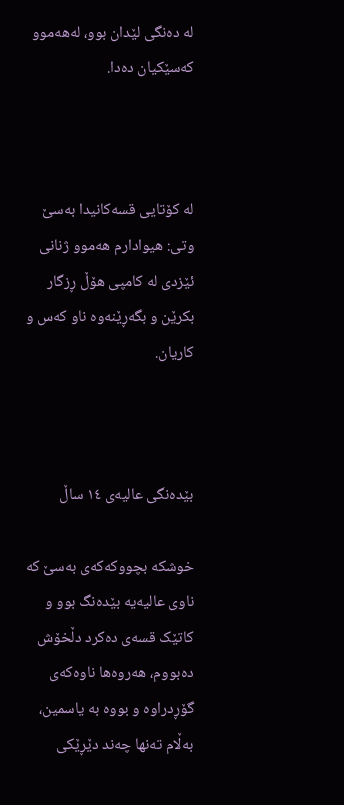لە دەنگی لێدان بوو، لەهەموو کەسێکیان دەدا.



لە کۆتایی قسەکانیدا بەسێ وتی: هیوادارم هەموو ژنانی ئێزدی لە کامپی هۆڵ ڕزگار بکرێن و بگەڕێنەوە ناو کەس و کاریان.



بێدەنگی عالیەی ١٤ ساڵ

خوشکە بچووکەکەی بەسێ کە ناوی عالیەیە بێدەنگ بوو و کاتێک قسەی دەکرد دڵخۆش دەبووم، هەروەها ناوەکەی گۆڕدراوە و بووە بە یاسمین، بەڵام تەنها چەند دێڕێکی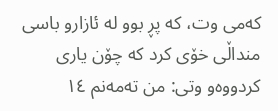کەمی وت، کە پڕ بوو لە ئازارو باسی منداڵی خۆی کرد کە چۆن یاری کردووەو وتی: من تەمەنم ١٤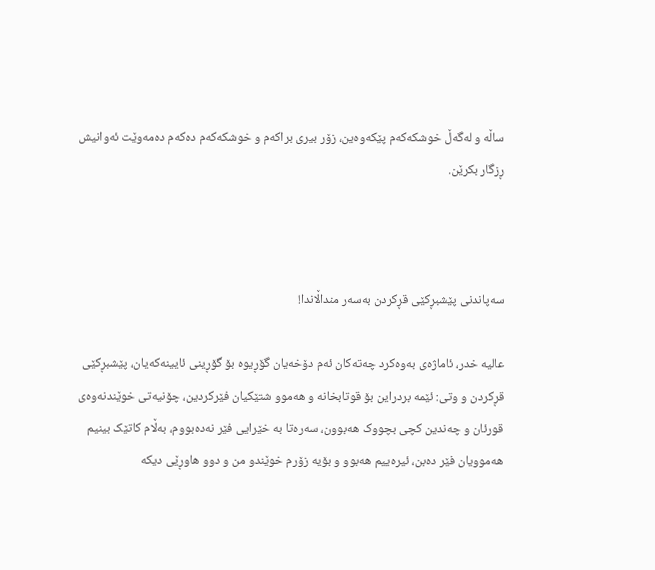ساڵە و لەگەڵ خوشکەکەم پێکەوەین، زۆر بیری براکەم و خوشکەکەم دەکەم دەمەوێت ئەوانیش ڕزگار بکرێن.



سەپاندنی پێشبڕکێی قڕکردن بەسەر منداڵاندا!

عالیە خدر، ئاماژەی بەوەکرد چەتەکان ئەم دۆخەیان گۆڕیوە بۆ گۆڕینی ئایینەکەیان، پێشبڕکێی قڕکردن و وتی: ئێمە بردراین بۆ قوتابخانە و هەموو شتێکیان فێرکردین، چۆنیەتی خوێندنەوەی قورئان و چەندین کچی بچووک هەبوون، سەرەتا بە خێرایی فێر نەدەبووم، بەڵام کاتێک بینیم هەموویان فێر دەبن، ئیرەییم هەبوو و بۆیە زۆرم خوێندو من و دوو هاوڕێی دیکە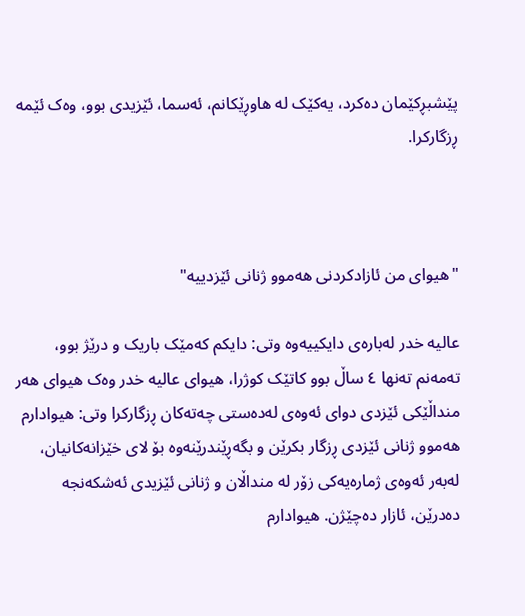پێشبڕکێمان دەکرد، یەکێک لە هاوڕێکانم، ئەسما، ئێزیدی بوو، وەک ئێمە ڕزگارکرا.



"هیوای من ئازادکردنی هەموو ژنانی ئێزدییە"

عالیە خدر لەبارەی دایکییەوە وتی: دایکم کەمێک باریک و درێژ بوو، تەمەنم تەنها ٤ ساڵ بوو کاتێک کوژرا، هیوای عالیە خدر وەک هیوای هەر منداڵێکی ئێزدی دوای ئەوەی لەدەستی چەتەکان ڕزگارکرا وتی: هیوادارم هەموو ژنانی ئێزدی ڕزگار بکرێن و بگەڕێندرێنەوە بۆ لای خێزانەکانیان، لەبەر ئەوەی ژمارەیەکی زۆر لە منداڵان و ژنانی ئێزیدی ئەشکەنجە دەدرێن، ئازار دەچێژن. هیوادارم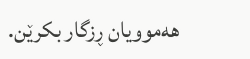هەموویان ڕزگار بکرێن.